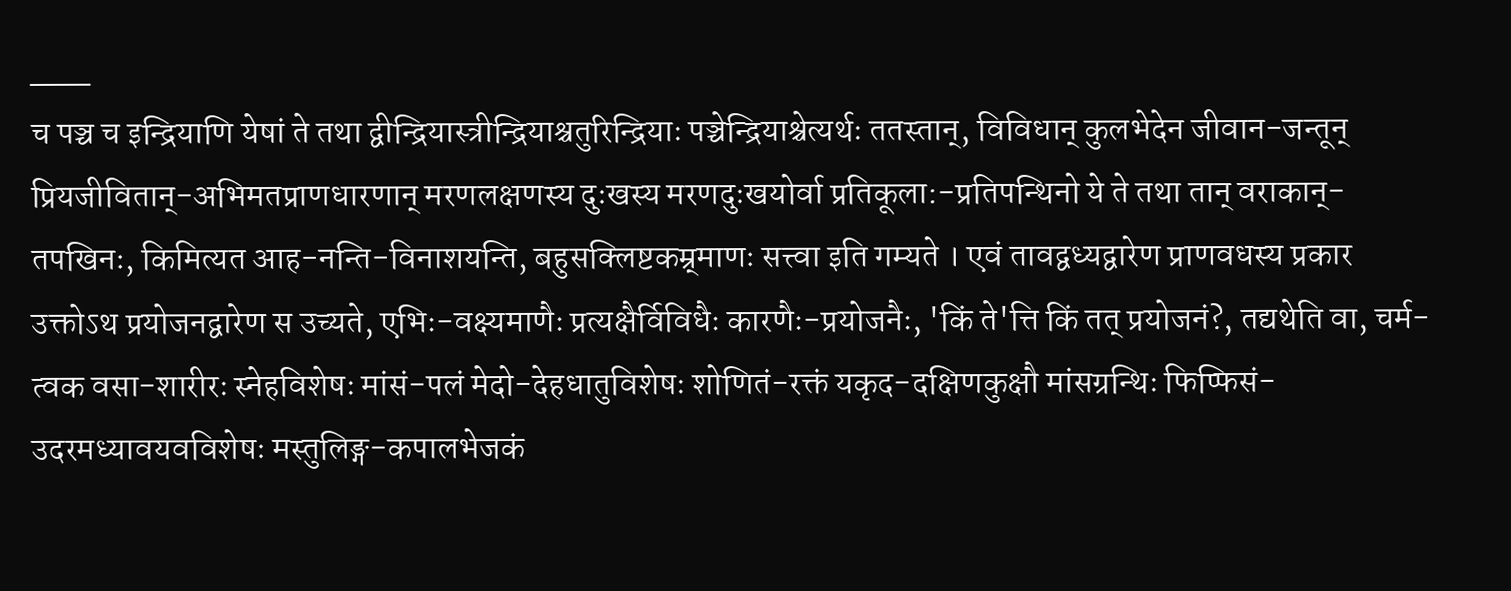___
च पञ्च च इन्द्रियाणि येषां ते तथा द्वीन्द्रियास्त्रीन्द्रियाश्चतुरिन्द्रियाः पञ्चेन्द्रियाश्चेत्यर्थः ततस्तान्, विविधान् कुलभेदेन जीवान-जन्तून् प्रियजीवितान्-अभिमतप्राणधारणान् मरणलक्षणस्य दुःखस्य मरणदुःखयोर्वा प्रतिकूला:-प्रतिपन्थिनो ये ते तथा तान् वराकान्-तपखिनः, किमित्यत आह-नन्ति-विनाशयन्ति, बहुसक्लिष्टकम्र्माणः सत्त्वा इति गम्यते । एवं तावद्वध्यद्वारेण प्राणवधस्य प्रकार उक्तोऽथ प्रयोजनद्वारेण स उच्यते, एभिः-वक्ष्यमाणैः प्रत्यक्षैर्विविधैः कारणैः-प्रयोजनैः, 'किं ते'त्ति किं तत् प्रयोजनं?, तद्यथेति वा, चर्म-त्वक वसा-शारीरः स्नेहविशेषः मांसं-पलं मेदो-देहधातुविशेषः शोणितं-रक्तं यकृद-दक्षिणकुक्षौ मांसग्रन्थिः फिप्फिसं-उदरमध्यावयवविशेषः मस्तुलिङ्ग-कपालभेजकं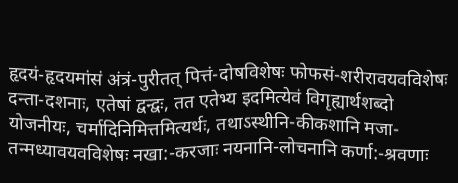हृदयं-हृदयमांसं अंत्रं-पुरीतत् पित्तं-दोषविशेषः फोफसं-शरीरावयवविशेषः दन्ता-दशनाः, एतेषां द्वन्द्वः, तत एतेभ्य इदमित्येवं विगृह्यार्थशब्दो योजनीयः, चर्मादिनिमित्तमित्यर्थः, तथाऽस्थीनि-कीकशानि मजा-तन्मध्यावयवविशेषः नखा:-करजाः नयनानि-लोचनानि कर्णा:-श्रवणाः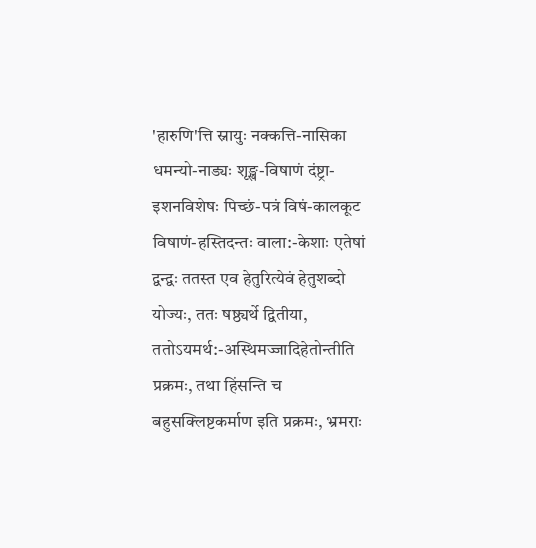'हारुणि'त्ति स्नायुः नक्कत्ति-नासिका धमन्यो-नाड्यः शृङ्ख-विषाणं दंष्ट्रा-इशनविशेषः पिच्छं-पत्रं विषं-कालकूट विषाणं-हस्तिदन्तः वाला:-केशाः एतेषां द्वन्द्वः ततस्त एव हेतुरित्येवं हेतुशब्दो योज्यः, ततः षष्ठ्यर्थे द्वितीया, ततोऽयमर्थ:-अस्थिमज्जादिहेतोन्तीति प्रक्रमः, तथा हिंसन्ति च बहुसक्लिष्टकर्माण इति प्रक्रमः, भ्रमराः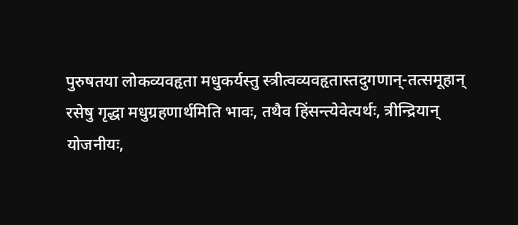पुरुषतया लोकव्यवहृता मधुकर्यस्तु स्त्रीत्वव्यवहृतास्तदुगणान्-तत्समूहान् रसेषु गृद्धा मधुग्रहणार्थमिति भावः, तथैव हिंसन्त्येवेत्यर्थः, त्रीन्द्रियान्
योजनीयः,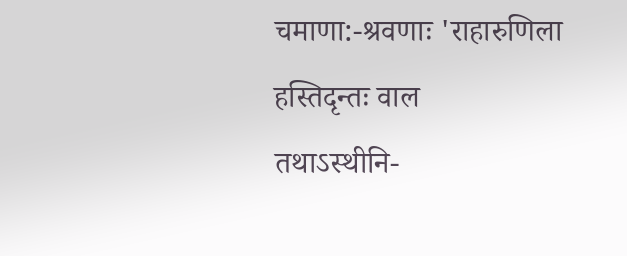चमाणा:-श्रवणाः 'राहारुणिला हस्तिदृन्तः वाल
तथाऽस्थीनि-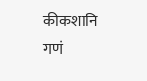कीकशानि
गणं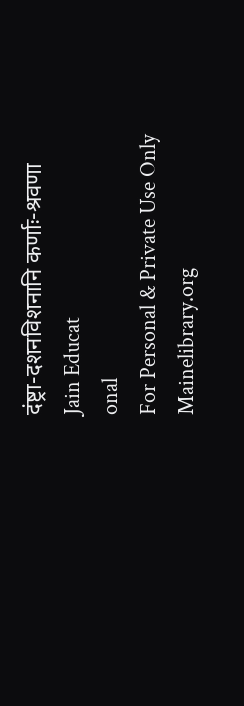दंष्ट्रा-दशनविशनानि कर्णाः-श्रवणा
Jain Educat
onal
For Personal & Private Use Only
Mainelibrary.org